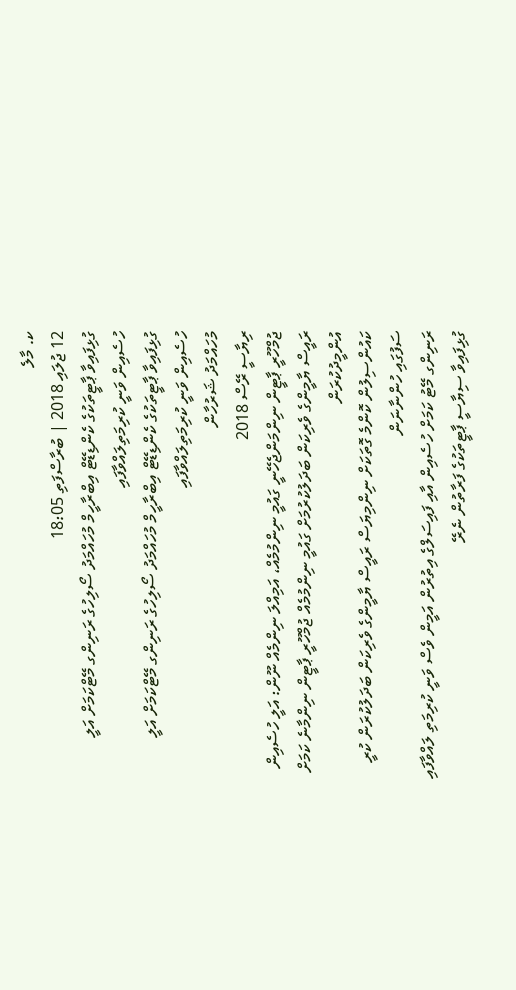ކ. މާލެ
12 ޖުލައި 2018 | ބުރާސްފަތި 18:05
ގުޅިފައިވާ ޕާޓީތަކުގެ ކެންޑިޑޭޓް އިބްރާހީމް މުހައްމަދު ސޯލިހުގެ ރަނިންގ މޭޓްކަމަށް އަލީ ހުސެއިން ވަނީ ކުރިމަތިލައްވާފައި
ގުޅިފައިވާ ޕާޓީތަކުގެ ކެންޑިޑޭޓް އިބްރާހީމް މުހައްމަދު ސޯލިހުގެ ރަނިންގ މޭޓްކަމަށް އަލީ ހުސެއިން ވަނީ ކުރިމަތިލައްވާފައި
މުހައްމަދު ޝަރުހާން
ރިޔާސީ ރޭސް 2018
ޖުމްހޫރީ ޕާޓީން ނިންމަންޖެހޭނީ ގައުމީ ނިންމުމެއް، އަމިއްލަ ނިންމެއް ނޫން: އަލީ ހުސެއިން
ރައީސް ޔާމީންގެ ވެރިކަން ބަދަލުކުރުމަށް ގައުމީ ނިންމުމެއް ޖުމްހޫރީ ޕާޓީން ނިންމާނެ ކަމަށް އުންމީދުކުރަން
ކައުންސިލުން ކޮންމެ ގޮތަކަށް ނިންމިޔަސް ރައީސް ޔާމީންގެ ވެރިކަން ބަދަލުކުރަން ކުރީ ސަފުގައި ހުންނާނަން
ރަނިންގ މޭޓު ކަމަށް ހުސެއިން އާއި ފައިސަލްގެ އިތުރުން އަމީން ވެސް ވަނީ ކުރިމަތި ލައްވާފައި
ގުޅިފައިވާ ސިޔާސީ ޕާޓީތަކުގެ ފަރާތުން ނެރޭ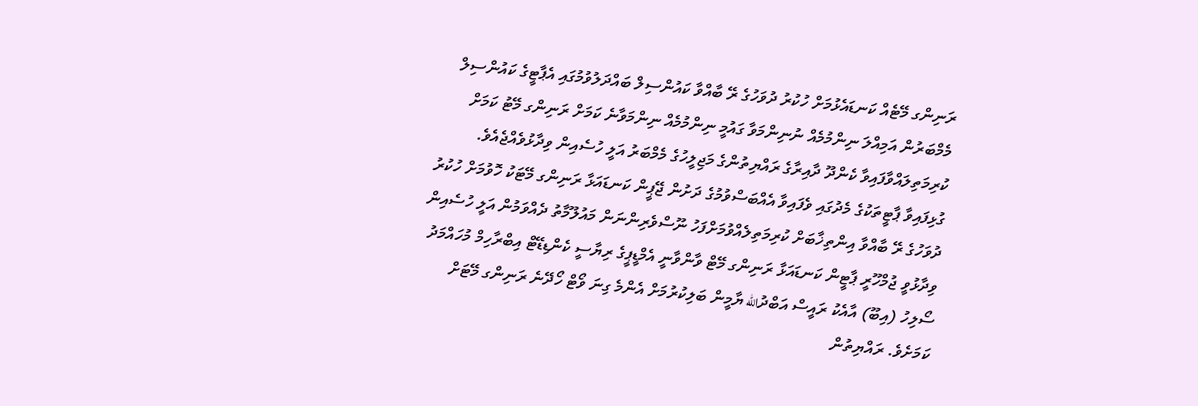ރަނިންގ މޭޓެއް ކަނޑައެޅުމަށް ހުކުރު ދުވަހުގެ ރޭ ބާއްވާ ކައުންސިލް ބައްދަލުވުމުގައި އެޕާޓީގެ ކައުންސިލް މެމްބަރުން އަމިއްލަ ނިންމުމެއް ނުނިންމަވާ ގައުމީ ނިންމުމެއް ނިންމަވާނެ ކަމަށް ރަނިންގ މޭޓު ކަމަށް ކުރިމަތިލައްވާފައިވާ ކެންދޫ ދާއިރާގެ ރައްޔިތުންގެ މަޖިލީހުގެ މެމްބަރު އަލީ ހުސެއިން ވިދާޅުވެއްޖެއެވެ.
ގުޅިފައިވާ ޕާޓީތަކުގެ މެދުގައި ވެފައިވާ އެއްބަސްވުމުގެ ދަށުން ޖޭޕީން ކަނޑައަޅާ ރަނިންގ މޭޓަކު ހޮވުމަށް ހުކުރު ދުވަހުގެ ރޭ ބާއްވާ އިންތިޚާބަށް ކުރިމަތިލެއްވުމަށްފަހު ނޫސްވެރިންނަން މައުލޫމާތު ދެއްވަމުން އަލީ ހުސެއިން ވިދާޅުވީ ޖުމްހޫރީ ޕާޓީން ކަނޑައަޅާ ރަނިންގ މޭޓް ވާންވާނީ އެމްޑީޕީގެ ރިޔާސީ ކެންޑިޑޭޓް އިބްރާހިމް މުހައްމަދު ސޯލިހު (އިބޫ) އާއެކު ރައީސް އަބްދުالله ޔާމީން ބަލިކުރުމަށް އެންމެ ގިނަ ވޯޓް ހޯދޭނެ ރަނިންގ މޭޓަށް ކަމަށެވެ. ރައްޔިތުން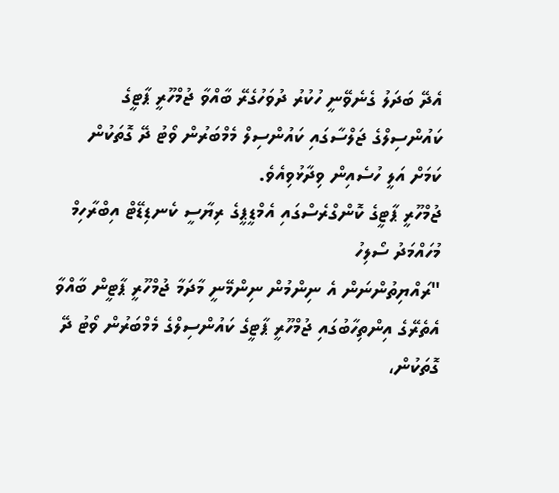އެދޭ ބަދަލު ގެނެވޭނީ ހުކުރު ދުވަހުގެރޭ ބާއްވާ ޖުމްހޫރީ ޕާޓީގެ ކައުންސިލްގެ ޖަލްސާގައި ކައުންސިލް މެމްބަރުން ވޯޓު ދޭ ގޮތަކުން ކަމަށް އަލީ ހުސެއިން ވިދާޅުވިއެވެ.
ޖުމްހޫރީ ޕާޓީގެ ކޮންގްރެސްގައި އެމްޑީޕީގެ ރިޔާސީ ކެނޑިޑޭޓް އިބްރާހިމް މުހައްމަދު ސޯލިހު
"ރައްޔިތުންނަން އެ ނިންމުން ނިންމޭނީ މާދަމާ ޖުމްހޫރީ ޕާޓީން ބާއްވާ އެތެރޭގެ އިންތިހާބުގައި ޖުމްހޫރީ ޕާޓީގެ ކައުންސިލްގެ މެމްބަރުން ވޯޓު ދޭ ގޮތަކުން،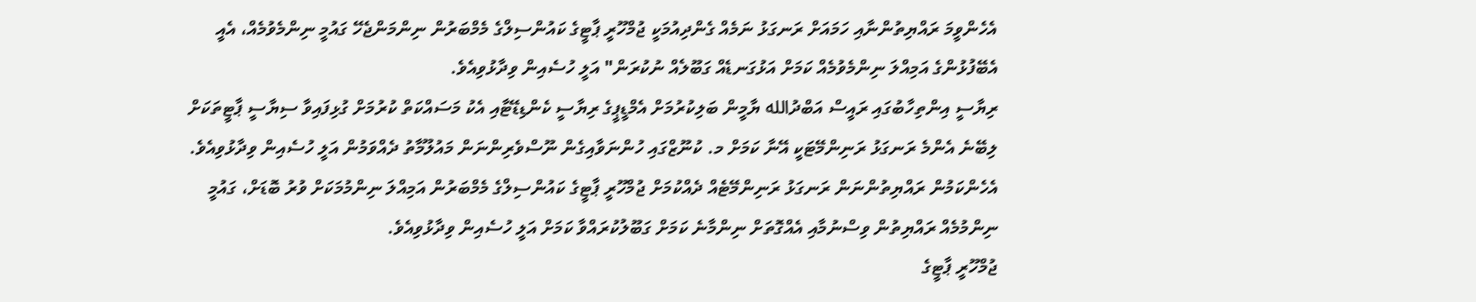އެހެންވީމަ ރައްޔިތުންނާއި ހަމައަށް ރަނގަޅު ނަމެއް ގެންދިއުމަކީ ޖުމްހޫރީ ޕާޓީގެ ކައުންސިލްގެ މެމްބަރުން ނިންމަންޖެހޭ ގައުމީ ނިންމެވުމެއް، އެއީ އެބޭފުޅުންގެ އަމިއްލަ ނިންމެވުމެއް ކަމަށް އަޅުގަނޑެއް ގަބޫލެއް ނުކުރަން" އަލީ ހުސެއިން ވިދާޅުވިއެވެ.
ރިޔާސީ އިންތިހާބުގައި ރައީސް އަބްދުالله ޔާމީން ބަލިކުރުމަށް އެމްޑީޕީގެ ރިޔާސީ ކެންޑިޑޭޓާއި އެކު މަސައްކަތް ކުރުމަށް ގުޅިފައިވާ ސިޔާސީ ޕާޓީތަކަށް ލިބޭނެ އެންމެ ރަނގަޅު ރަނިންމޭޓަކީ އޭނާ ކަމަށް މ. ކުނޫޒްގައި ހުންނަވާއިގެން ނޫސްވެރިންނަން މައުލޫމާތު ދެއްވަމުން އަލީ ހުސެއިން ވިދާޅުވިއެވެ. އެހެންކަމުން ރައްޔިތުންނަން ރަނގަޅު ރަނިންމޭޓެއް ދެއްކުމަށް ޖުމްހޫރީ ޕާޓީގެ ކައުންސިލްގެ މެމްބަރުން އަމިއްލަ ނިންމުމަކަށް ވުރު ބޮޑަށް، ގައުމީ ނިންމުމެއް ރައްޔިތުން ވިސްނުމާއި އެއްގޮތަށް ނިންމާނެ ކަމަށް ގަބޫލުކުރައްވާ ކަމަށް އަލީ ހުސެއިން ވިދާޅުވިއެވެ.
ޖުމްހޫރީ ޕާޓީގެ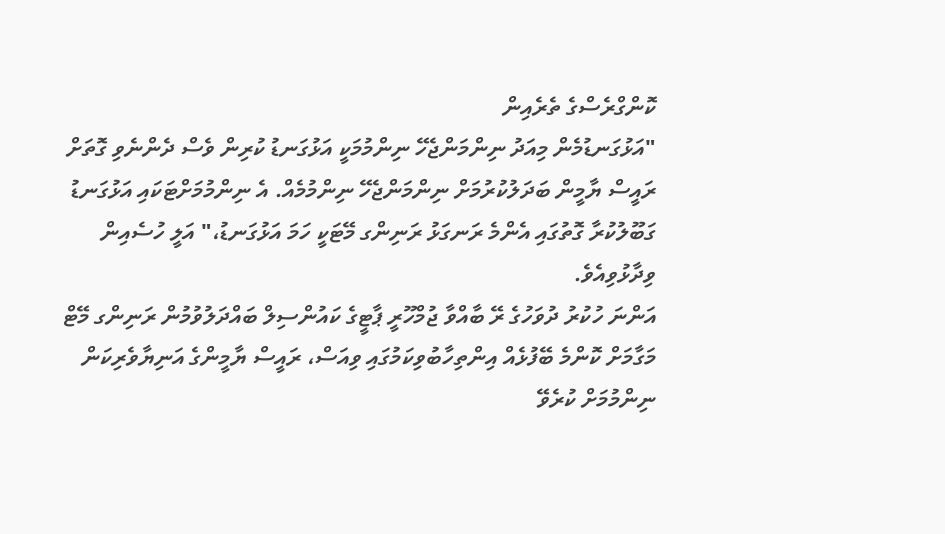ކޮންގްރެސްގެ ތެރެއިން
"އަޅުގަނޑުމެން މިއަދު ނިންމަންޖެހޭ ނިންމުމަކީ އަޅުގަނޑު ކުރިން ވެސް ދެންނެވި ގޮތަށް ރައީސް ޔާމީން ބަދަލުކުރުމަށް ނިންމަންޖެހޭ ނިންމުމެއް. އެ ނިންމުމަށްޓަކައި އަޅުގަނޑު ގަބޫލުކުރާ ގޮތުގައި އެންމެ ރަނގަޅު ރަނިންގ މޭޓަކީ ހަމަ އަޅުގަނޑު،" އަލީ ހުސެއިން ވިދާޅުވިއެވެ.
އަންނަ ހުކުރު ދުވަހުގެ ރޭ ބާއްވާ ޖުމްހޫރީ ޕާޓީގެ ކައުންސިލް ބައްދަލުވުމުން ރަނިންގ މޭޓް މަގާމަށް ކޮންމެ ބޭފުޅެއް އިންތިހާބުވިކަމުގައި ވިއަސް، ރައީސް ޔާމީންގެ އަނިޔާވެރިކަން ނިންމުމަށް ކުރެވޭ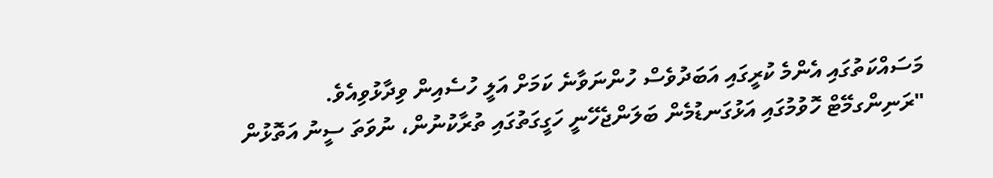މަސައްކަތުގައި އެންމެ ކުރީގައި އަބަދުވެސް ހުންނަވާނެ ކަމަށް އަލީ ހުސެއިން ވިދާޅުވިއެވެ.
"ރަނިންގމޭޓް ހޮވުމުގައި އަޅުގަނޑުމެން ބަލަންޖެހޭނީ ހަގީގަތުގައި ތުރާކުނުން، ނުވަތަ ސީނު އަތޮޅުން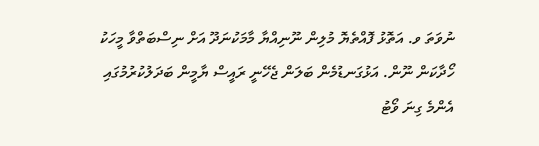ނުވަތަ ވ. އަތޮޅު ފޮއްތެޔޮ މުލިން ނޫނިއްޔާ މާމަކުނަދޫ އަށް ނިސްބަތްވާ މީހަކު ހޯދާކަން ނޫން. އަޅުގަނޑުމެން ބަލަން ޖެހޭނީ ރައީސް ޔާމީން ބަދަލުކުރުމުގައި އެންމެ ގިނަ ވޯޓު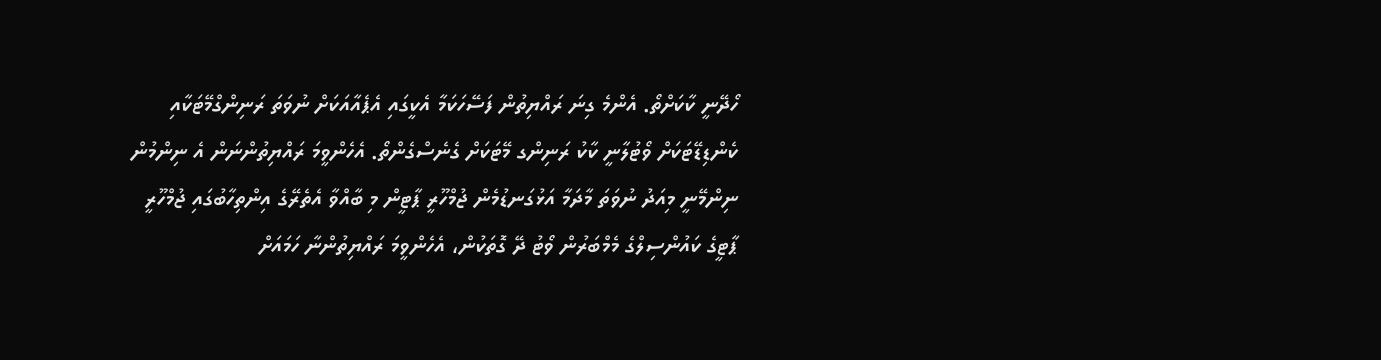ހޯދޭނީ ކާކަށްތޯ. އެންމެ ގިނަ ރައްޔިތުން ފަސޭހަކަމާ އެކީގައި އެޕެއާއަކަށް ނުވަތަ ރަނިންގްމޭޓަކާއި ކެންޑިޑޭޓަކަށް ވޯޓުލާނީ ކާކު ރަނިންގ މޭޓަކަށް ގެނެސްގެންތޯ. އެހެންވީމަ ރައްޔިތުންނަން އެ ނިންމުން ނިންމޭނީ މިއަދު ނުވަތަ މާދަމާ އަޅުގަނޑުމެން ޖުމްހޫރީ ޕާޓީން މި ބާއްވާ އެތެރޭގެ އިންތިހާބުގައި ޖުމްހޫރީ ޕާޓީގެ ކައުންސިލްގެ މެމްބަރުން ވޯޓު ދޭ ގޮތަކުން، އެހެންވީމަ ރައްޔިތުންނާ ހަމައަށް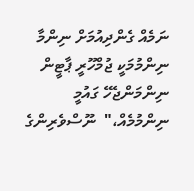ނަމެއް ގެންދިއުމަށް ނިންމާ ނިންމުމަކީ ޖުމްހޫރީ ޕާޓީން ނިންމަންޖެހޭ ގައުމީ ނިންމުމެއް،"  ނޫސްވެރިންގެ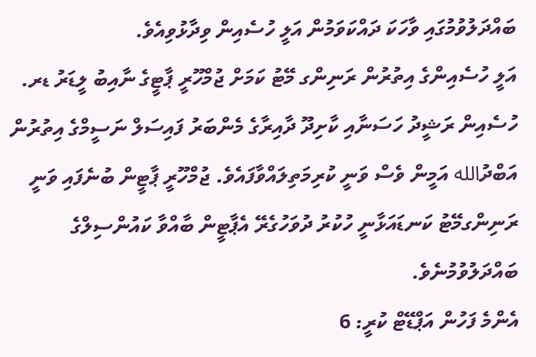ބައްދަލުވުމުގައި ވާހަކަ ދައްކަވަމުން އަލީ ހުސެއިން ވިދާޅުވިއެވެ.
އަލީ ހުސެއިންގެ އިތުރުން ރަނިންގ މޭޓު ކަމަށް ޖުމްހޫރީ ޕާޓީގެ ނާއިބު ލީޑަރު ޑރ. ހުސެއިން ރަޝީދު ހަސަނާއި ކާށިދޫ ދާއިރާގެ މެންބަރު ފައިސަލް ނަސީމްގެ އިތުރުން އަބްދުالله އަމީން ވެސް ވަނީ ކުރިމަތިލައްވާފައެވެ. ޖުމްހޫރީ ޕާޓީން ބުނެފައި ވަނީ ރަނިންގމޭޓު ކަނޑައަޅާނީ ހުކުރު ދުވަހުގެރޭ އެޕާޓީން ބާއްވާ ކައުންސިލްގެ ބައްދަލުވުމުނެވެ.
އެންމެ ފަހުން އަޕްޑޭޓް ކުރީ: 6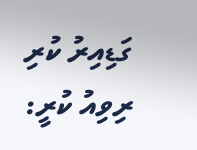ގަޑިއިރު ކުރި
ރިވިއު ކުރީ: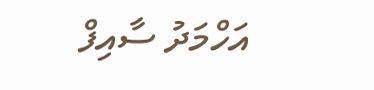އަހްމަދު ސާއިފް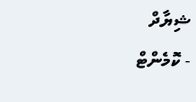ޝިޔާދް
- ކޮމެންޓް